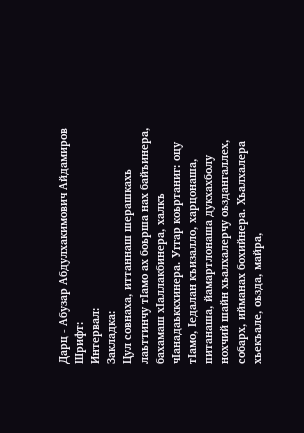Дарц - Абузар Абдулхакимович Айдамиров
Шрифт:
Интервал:
Закладка:
Цул совнаха, иттаннаш шерашкахь лаьттинчу тIамо ах боьрша нах байъинера, бахамаш хIаллакбинера, халкъ чIанадаьккхинера. Уггар коьртаниг: оцу тIамо, Iедалан къизалло, харцонаша, питанаша, йамартлонаша дукхахболу нохчий шайн хьалхалерчу оьздангаллех, собарх, ийманах бохийнера. Хьалхалера хьекъале, оьзда, майра,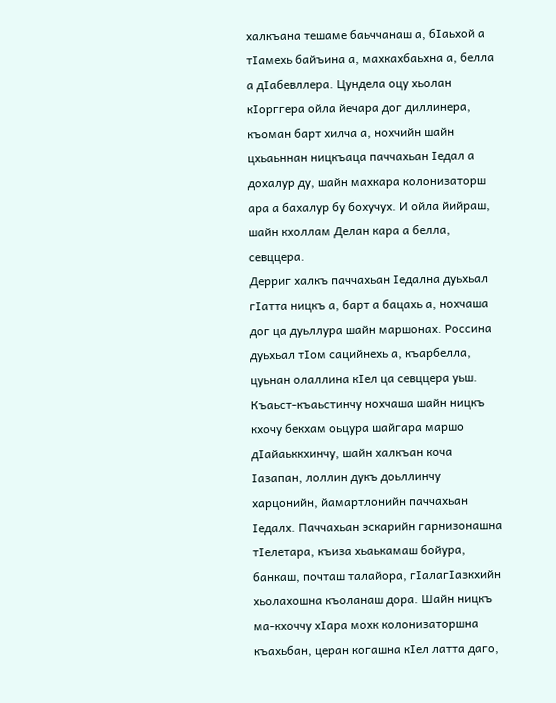халкъана тешаме баьччанаш а, бIаьхой а тIамехь байъина а, махкахбаьхна а, белла а дIабевллера. Цундела оцу хьолан кIорггера ойла йечара дог диллинера, къоман барт хилча а, нохчийн шайн цхьаьннан ницкъаца паччахьан Iедал а дохалур ду, шайн махкара колонизаторш ара а бахалур бу бохучух. И ойла йийраш, шайн кхоллам Делан кара а белла, севццера.
Дерриг халкъ паччахьан Iедална дуьхьал гIатта ницкъ а, барт а бацахь а, нохчаша дог ца дуьллура шайн маршонах. Россина дуьхьал тIом сацийнехь а, къарбелла, цуьнан олаллина кIел ца севццера уьш. Къаьст-къаьстинчу нохчаша шайн ницкъ кхочу бекхам оьцура шайгара маршо дIайаьккхинчу, шайн халкъан коча Iазапан, лоллин дукъ доьллинчу харцонийн, йамартлонийн паччахьан Iедалх. Паччахьан эскарийн гарнизонашна тIелетара, къиза хьаькамаш бойура, банкаш, почташ талайора, гIалагIазкхийн хьолахошна къоланаш дора. Шайн ницкъ ма-кхоччу хIара мохк колонизаторшна къахьбан, церан когашна кIел латта даго,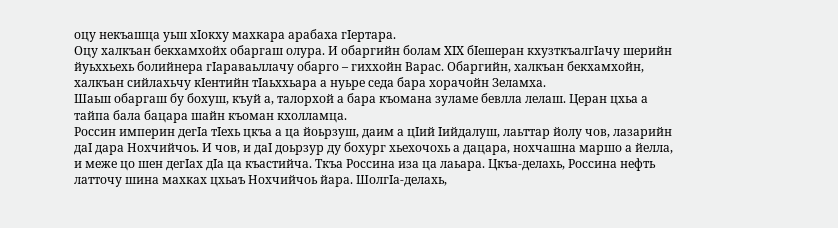оцу некъашца уьш хIокху махкара арабаха гIертара.
Оцу халкъан бекхамхойх обаргаш олура. И обаргийн болам XIX бIешеран кхузткъалгIачу шерийн йуьххьехь болийнера гIараваьллачу обарго – гиххойн Варас. Обаргийн, халкъан бекхамхойн, халкъан сийлахьчу кIентийн тIаьххьара а нуьре седа бара хорачойн Зеламха.
Шаьш обаргаш бу бохуш, къуй а, талорхой а бара къомана зуламе бевлла лелаш. Церан цхьа а тайпа бала бацара шайн къоман кхолламца.
Россин империн дегIа тIехь цкъа а ца йоьрзуш, даим а цIий Iийдалуш, лаьттар йолу чов, лазарийн даI дара Нохчийчоь. И чов, и даI доьрзур ду бохург хьехочохь а дацара, нохчашна маршо а йелла, и меже цо шен дегIах дIа ца къастийча. Ткъа Россина иза ца лаьара. Цкъа-делахь, Россина нефть латточу шина махках цхьаъ Нохчийчоь йара. ШолгIа-делахь,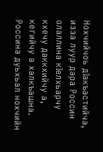Нохчийчоь дIакъастийча, изза луур дара Россин олаллина кIелхьарчу кхечу даккхийчу а, кегийчу а халкъашна.
Россина дуьхьал нохчийн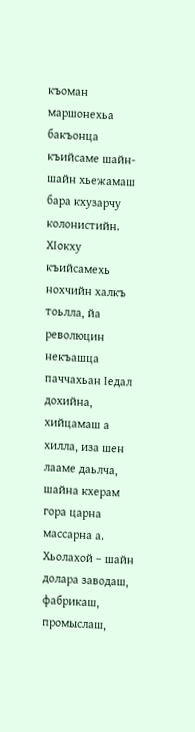къоман маршонехьа бакъонца къийсаме шайн-шайн хьежамаш бара кхузарчу колонистийн. ХIокху къийсамехь нохчийн халкъ тоьлла, йа революцин некъашца паччахьан Iедал дохийна, хийцамаш а хилла, иза шен лааме даьлча, шайна кхерам гора царна массарна а. Хьолахой – шайн долара заводаш, фабрикаш, промыслаш,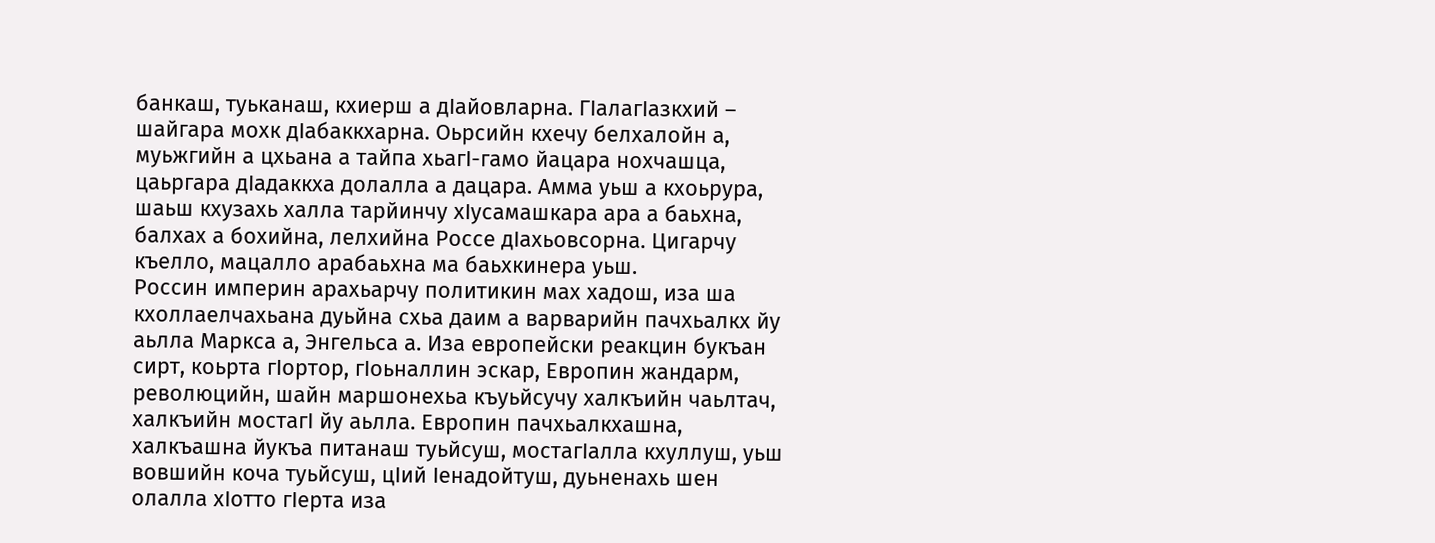банкаш, туьканаш, кхиерш а дIайовларна. ГIалагIазкхий – шайгара мохк дIабаккхарна. Оьрсийн кхечу белхалойн а, муьжгийн а цхьана а тайпа хьагI-гамо йацара нохчашца, цаьргара дIадаккха долалла а дацара. Амма уьш а кхоьрура, шаьш кхузахь халла тарйинчу хIусамашкара ара а баьхна, балхах а бохийна, лелхийна Россе дIахьовсорна. Цигарчу къелло, мацалло арабаьхна ма баьхкинера уьш.
Россин империн арахьарчу политикин мах хадош, иза ша кхоллаелчахьана дуьйна схьа даим а варварийн пачхьалкх йу аьлла Маркса а, Энгельса а. Иза европейски реакцин букъан сирт, коьрта гIортор, гIоьналлин эскар, Европин жандарм, революцийн, шайн маршонехьа къуьйсучу халкъийн чаьлтач, халкъийн мостагI йу аьлла. Европин пачхьалкхашна, халкъашна йукъа питанаш туьйсуш, мостагIалла кхуллуш, уьш вовшийн коча туьйсуш, цIий Iенадойтуш, дуьненахь шен олалла хIотто гIерта иза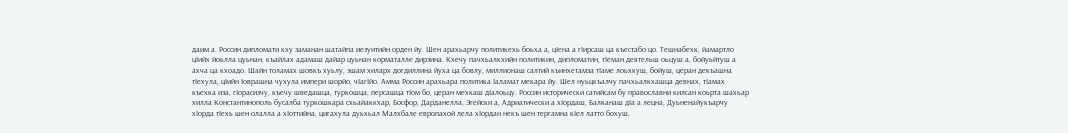даим а. Россин дипломати кху заманан шатайпа иезуитийн орден йу. Шен арахьарчу политикехь боьха а, цIена а гIирсаш ца къестабо цо. Тешнабехк, йамартло цIийх йоьлла цуьнан, къайлах адамаш дайар цуьнан корматалле дирзина. Кхечу пачхьалкхийн политикин, дипломатин, тIеман деятельш оьцуш а, бойуьйтуш а ахча ца кхоадо. Шайн толамах шовкъ хуьлу, эшам хиларх догдиллина йуха ца бовлу, миллионаш салтий къинхетамза тIаме лоьхкуш, бойуш, церан декъашна тIехула, цIийн Iоврашна чухула импери шорйо, чIагIйо. Амма Россин арахьара политика Iаламат мекара йу. Шел нуьцкъалчу пачхьалкхашца девнах, тIамах къехка иза, гIорасизчу, къечу шведашца, туркошца, персашца тIом бо, церан мехкаш дIалоьцу. Россин исторически сатийсам бу православни килсан коьрта шахьар хилла Константинополь бусалба туркошкара схьайаккхар, Босфор, Дарданелла, Эгейски а, Адриатически а хIордаш, Балканаш дIа а лецна, Дуьненайукъарчу xIоpдa тIехь шен олалла а хIоттийна, цигахула дуьхьал Малхбале европахой лела хIордан некъ шен тергамна кIел латто бохуш,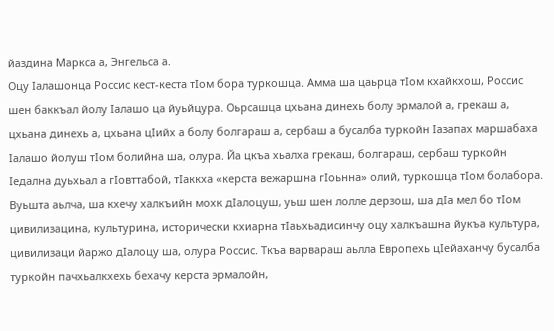йаздина Маркса а, Энгельса а.
Оцу Iалашонца Россис кест-кеста тIом бора туркошца. Амма ша цаьрца тIом кхайкхош, Россис шен баккъал йолу Iалашо ца йуьйцура. Оьрсашца цхьана динехь болу эрмалой а, грекаш а, цхьана динехь а, цхьана цIийх а болу болгараш а, сербаш а бусалба туркойн Iазапах маршабаха Iалашо йолуш тIом болийна ша, олура. Йа цкъа хьалха грекаш, болгараш, сербаш туркойн Iедална дуьхьал а гIовттабой, тIаккха «керста вежаршна гIоьнна» олий, туркошца тIом болабора. Вуьшта аьлча, ша кхечу халкъийн мохк дIалоцуш, уьш шен лолле дерзош, ша дIа мел бо тIом цивилизацина, культурина, исторически кхиарна тIаьхьадисинчу оцу халкъашна йукъа культура, цивилизаци йаржо дIалоцу ша, олура Россис. Ткъа варвараш аьлла Европехь цIейаханчу бусалба туркойн пачхьалкхехь бехачу керста эрмалойн,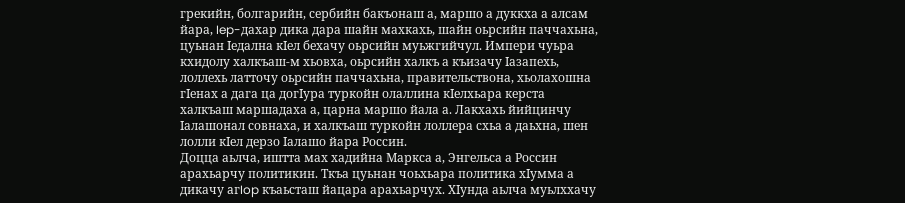грекийн, болгарийн, сербийн бакъонаш а, маршо а дуккха а алсам йара, Iep-дахар дика дара шайн махкахь, шайн оьрсийн паччахьна, цуьнан Iедална кIел бехачу оьрсийн муьжгийчул. Импери чуьра кхидолу халкъаш-м хьовха, оьрсийн халкъ а къизачу Iазапехь, лоллехь латточу оьрсийн паччахьна, правительствона, хьолахошна гIенах а дага ца догIура туркойн олаллина кIелхьара керста халкъаш маршадаха а, царна маршо йала а. Лакхахь йийцинчу Iалашонал совнаха, и халкъаш туркойн лоллера схьа а даьхна, шен лолли кIел дерзо Iалашо йара Россин.
Доцца аьлча, иштта мах хадийна Маркса а, Энгельса а Россин арахьарчу политикин. Ткъа цуьнан чоьхьара политика хIумма а дикачу aгIop къаьсташ йацара арахьарчух. ХIунда аьлча муьлххачу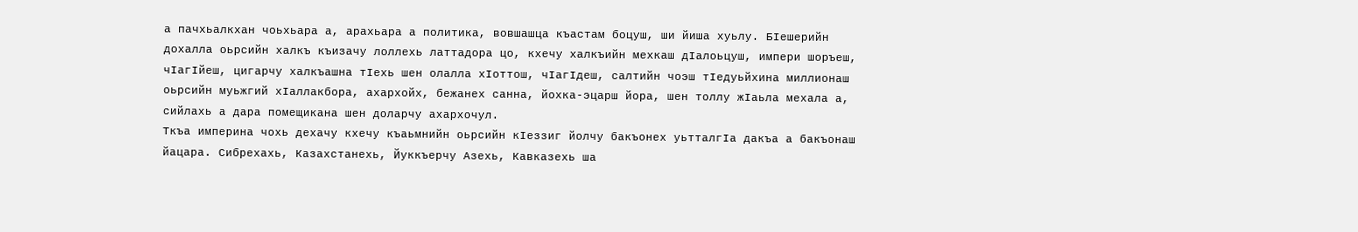а пачхьалкхан чоьхьара а, арахьара а политика, вовшашца къастам боцуш, ши йиша хуьлу. БIешерийн дохалла оьрсийн халкъ къизачу лоллехь латтадора цо, кхечу халкъийн мехкаш дIалоьцуш, импери шоръеш, чIагIйеш, цигарчу халкъашна тIехь шен олалла хIоттош, чIагIдеш, салтийн чоэш тIедуьйхина миллионаш оьрсийн муьжгий хIаллакбора, ахархойх, бежанех санна, йохка-эцарш йора, шен толлу жIаьла мехала а, сийлахь а дара помещикана шен доларчу ахархочул.
Ткъа империна чохь дехачу кхечу къаьмнийн оьрсийн кIеззиг йолчу бакъонех уьтталгIа дакъа а бакъонаш йацара. Сибрехахь, Казахстанехь, Йуккъерчу Азехь, Кавказехь ша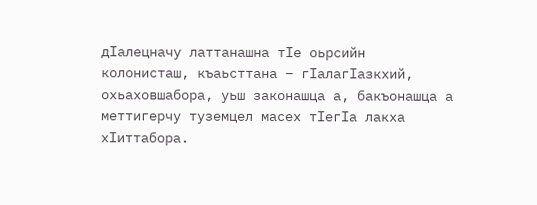дIалецначу латтанашна тIе оьрсийн колонисташ, къаьсттана – гIалагIазкхий, охьаховшабора, уьш законашца а, бакъонашца а меттигерчу туземцел масех тIегIа лакха хIиттабора.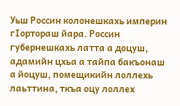Уьш Россин колонешкахь империн гIортораш йара. Россин губернешкахь латта а доцуш, адамийн цхьа а тайпа бакъонаш а йоцуш, помещикийн лоллехь лаьттина, ткъа оцу лоллех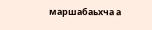маршабаьхча а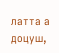латта а доцуш,